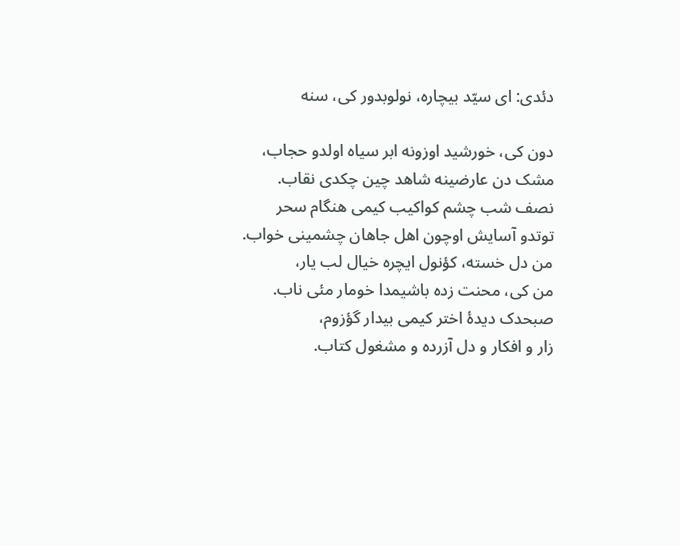دئدی: ای سیّد بیچاره، نولوبدور کی، سنه

دون کی، خورشید اوزونه ابر سیاه اولدو حجاب،
مشک دن عارضینه شاهد چین چکدی نقاب.
نصف شب چشم کواکیب کیمی هنگام سحر
توتدو آسایش اوچون اهل جاهان چشمینی خواب.
من دل خسته، کؤنول ایچره خیال لب یار،
من کی، محنت زده باشیمدا خومار مئی ناب.
صبحدک دیدۀ اختر کیمی بیدار گؤزوم،
زار و افکار و دل آزرده و مشغول کتاب.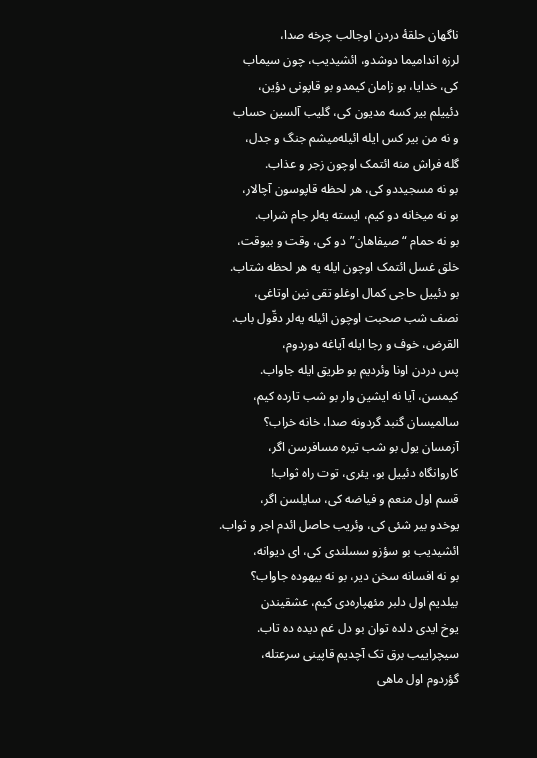ناگهان حلقۀ دردن اوجالب چرخه صدا،
لرزه اندامیما دوشدو، ائشیدیب، چون سیماب
کی، خدایا، بو زامان کیمدو بو قاپونی دؤین،
دئییلم بیر کسه مدیون کی، گلیب آلسین حساب
و نه من بیر کس ایله ائیله‌میشم جنگ و جدل،
گله فراش منه ائتمک اوچون زجر و عذاب.
بو نه مسجیددو کی، هر لحظه قاپوسون آچالار،
بو نه میخانه دو کیم، ایسته یه‌لر جام شراب.
بو نه حمام “صیفاهان”دو کی، وقت و بیوقت،
خلق غسل ائتمک اوچون ایله یه هر لحظه شتاب.
بو دئییل حاجی کمال اوغلو تقی نین اوتاغی،
نصف شب صحبت اوچون ائیله یه‌لر دقّول باب.
القرض، خوف و رجا ایله آیاغه دوردوم،
پس دردن اونا وئردیم بو طریق ایله جاواب.
کیمسن، آیا نه ایشین وار بو شب تارده کیم،
سالمیسان گنبد گردونه صدا، خانه خراب؟
آزمسان یول بو شب تیره مسافرسن اگر،
کاروانگاه دئییل بو، یئری، توت راه ثواب!
قسم اول منعم و فیاضه کی، سایلسن اگر،
یوخدو بیر شئی کی، وئریب حاصل ائدم اجر و ثواب.
ائشیدیب بو سؤزو سسلندی کی، ای دیوانه،
بو نه افسانه سخن دیر، بو نه بیهوده جاواب؟
بیلدیم اول دلبر مئهپاره‌دی کیم، عشقیندن
یوخ ایدی دلده توان بو دل غم دیده ده تاب.
سیچراییب برق تک آچدیم قاپینی سرعتله،
گؤردوم اول ماهی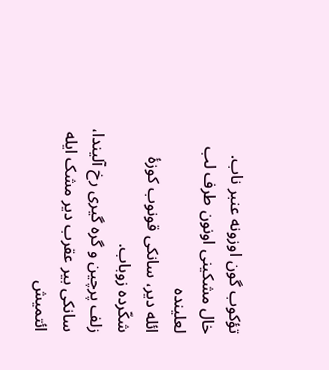تؤکوب گون اوزونه عنبر ناب.
خال مشکینی اونون طرف لب لعلینده
ائله دیر، سانکی قونوب کوزۀ شکّرده زوباب.
زلف پرچین و گره گیری رخ آلیندا،
سانکی بیر عقرب دیر مشک ایله ائتمیش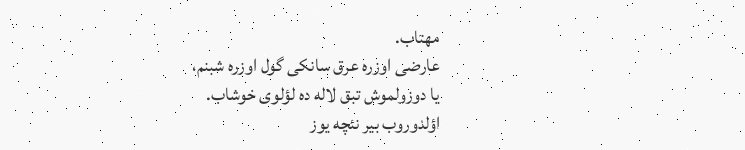مهتاب.
عارضی اوزره عرق سانکی گول اوزره شبنم،
یا دوزولموش تبق لاله ده لؤلوی خوشاب.
اؤلدوروب بیر نئچه یوز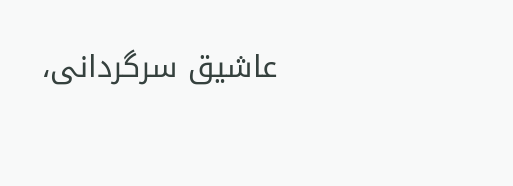عاشیق سرگردانی،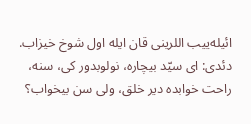ائیله‌ییب اللرینی قان ایله اول شوخ خیزاب.
دئدی: ای سیّد بیچاره، نولوبدور کی، سنه،
راحت خوابده دیر خلق، ولی سن بیخواب؟